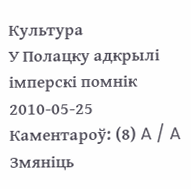Культура
У Полацку адкрылі імперскі помнік
2010-05-25
Каментароў: (8) A / A Змяніць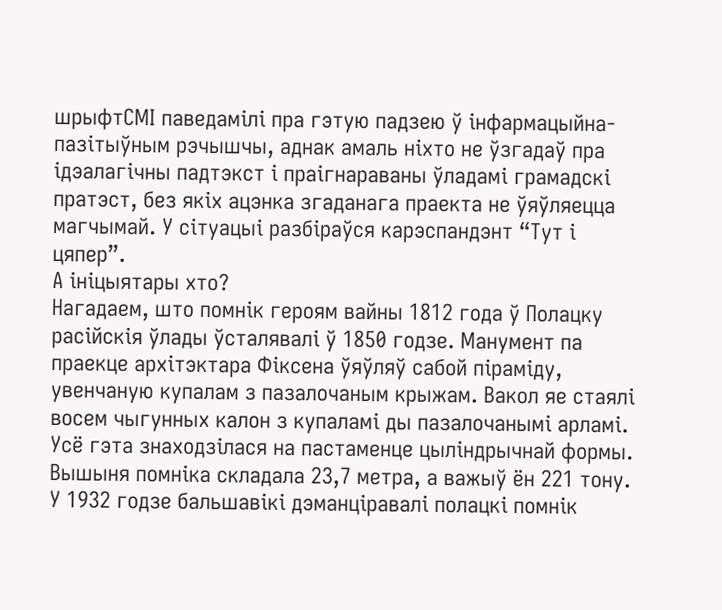шрыфтСМІ паведамілі пра гэтую падзею ў інфармацыйна-пазітыўным рэчышчы, аднак амаль ніхто не ўзгадаў пра ідэалагічны падтэкст і праігнараваны ўладамі грамадскі пратэст, без якіх ацэнка згаданага праекта не ўяўляецца магчымай. У сітуацыі разбіраўся карэспандэнт “Тут і цяпер”.
А ініцыятары хто?
Нагадаем, што помнік героям вайны 1812 года ў Полацку расійскія ўлады ўсталявалі ў 1850 годзе. Манумент па праекце архітэктара Фіксена ўяўляў сабой піраміду, увенчаную купалам з пазалочаным крыжам. Вакол яе стаялі восем чыгунных калон з купаламі ды пазалочанымі арламі. Усё гэта знаходзілася на пастаменце цыліндрычнай формы. Вышыня помніка складала 23,7 метра, а важыў ён 221 тону. У 1932 годзе бальшавікі дэманціравалі полацкі помнік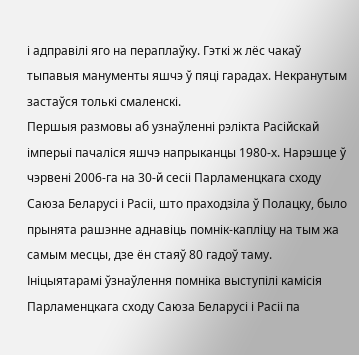і адправілі яго на пераплаўку. Гэткі ж лёс чакаў тыпавыя манументы яшчэ ў пяці гарадах. Некранутым застаўся толькі смаленскі.
Першыя размовы аб узнаўленні рэлікта Расійскай імперыі пачаліся яшчэ напрыканцы 1980-х. Нарэшце ў чэрвені 2006-га на 30-й сесіі Парламенцкага сходу Саюза Беларусі і Расіі, што праходзіла ў Полацку, было прынята рашэнне аднавіць помнік-капліцу на тым жа самым месцы, дзе ён стаяў 80 гадоў таму.
Ініцыятарамі ўзнаўлення помніка выступілі камісія Парламенцкага сходу Саюза Беларусі і Расіі па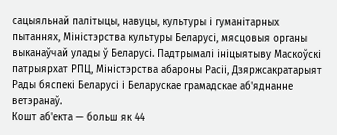сацыяльнай палітыцы, навуцы, культуры і гуманітарных пытаннях, Міністэрства культуры Беларусі, мясцовыя органы выканаўчай улады ў Беларусі. Падтрымалі ініцыятыву Маскоўскі патрыярхат РПЦ, Міністэрства абароны Расіі, Дзяржсакратарыят Рады бяспекі Беларусі і Беларускае грамадскае аб'яднанне ветэранаў.
Кошт аб'екта — больш як 44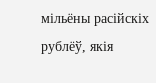мільёны расійскіх рублёў, якія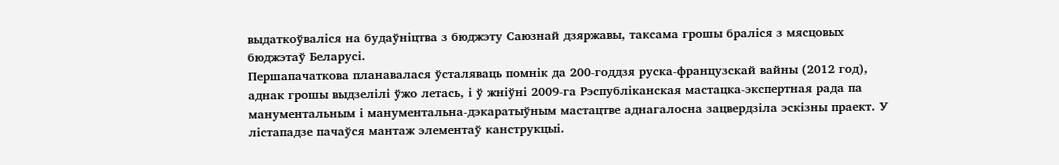выдаткоўваліся на будаўніцтва з бюджэту Саюзнай дзяржавы, таксама грошы браліся з мясцовых бюджэтаў Беларусі.
Першапачаткова планавалася ўсталяваць помнік да 200-годдзя руска-французскай вайны (2012 год), аднак грошы выдзелілі ўжо летась, і ў жніўні 2009-га Рэспубліканская мастацка-экспертная рада па манументальным і манументальна-дэкаратыўным мастацтве аднагалосна зацвердзіла эскізны праект. У лістападзе пачаўся мантаж элементаў канструкцыі.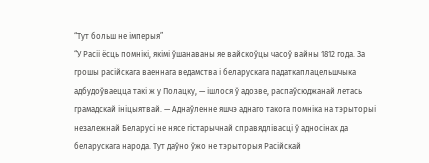“Тут больш не імперыя”
“У Расіі ёсць помнікі, якімі ўшанаваны яе вайскоўцы часоў вайны 1812 года. За грошы расійскага ваеннага ведамства і беларускага падаткаплацельшчыка адбудоўваецца такі ж у Полацку, — ішлося ў адозве, распаўсюджанай летась грамадскай ініцыятвай. — Аднаўленне яшчэ аднаго такога помніка на тэрыторыі незалежнай Беларусі не нясе гістарычнай справядлівасці ў адносінах да беларускага народа. Тут даўно ўжо не тэрыторыя Расійскай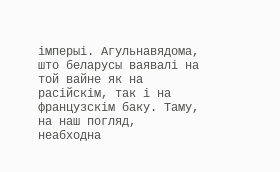імперыі. Агульнавядома, што беларусы ваявалі на той вайне як на расійскім, так і на французскім баку. Таму, на наш погляд, неабходна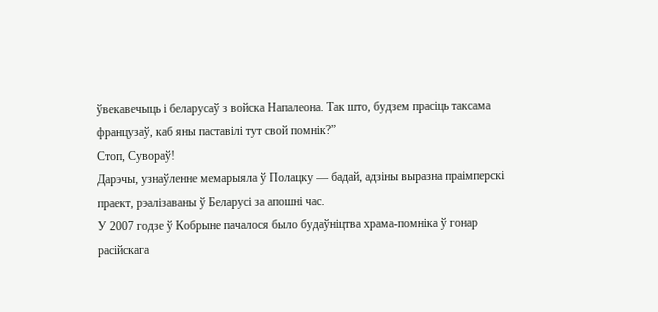ўвекавечыць і беларусаў з войска Напалеона. Так што, будзем прасіць таксама французаў, каб яны паставілі тут свой помнік?”
Стоп, Сувораў!
Дарэчы, узнаўленне мемарыяла ў Полацку — бадай, адзіны выразна праімперскі праект, рэалізаваны ў Беларусі за апошні час.
У 2007 годзе ў Кобрыне пачалося было будаўніцтва храма-помніка ў гонар расійскага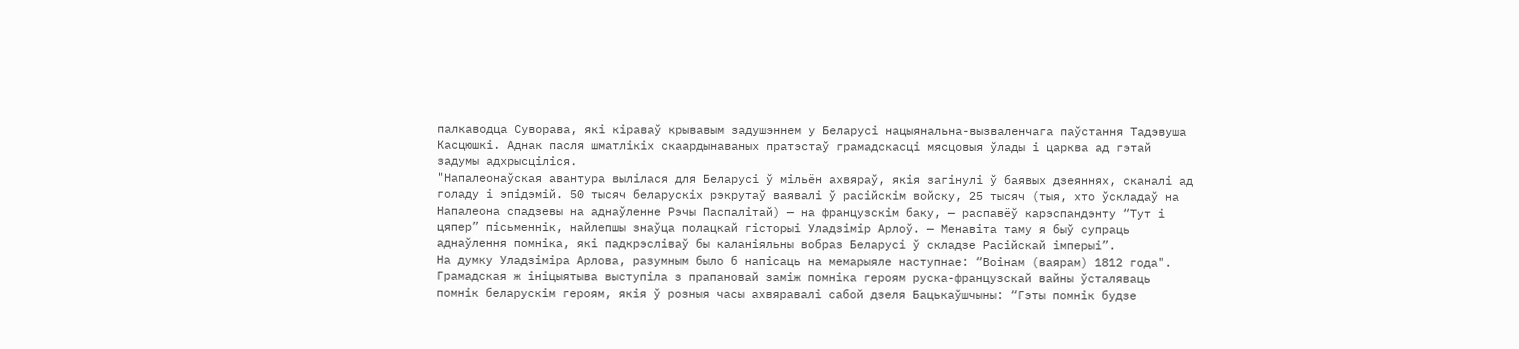палкаводца Суворава, які кіраваў крывавым задушэннем у Беларусі нацыянальна-вызваленчага паўстання Тадэвуша Касцюшкі. Аднак пасля шматлікіх скаардынаваных пратэстаў грамадскасці мясцовыя ўлады і царква ад гэтай задумы адхрысціліся.
"Напалеонаўская авантура вылілася для Беларусі ў мільён ахвяраў, якія загінулі ў баявых дзеяннях, сканалі ад голаду і эпідэмій. 50 тысяч беларускіх рэкрутаў ваявалі ў расійскім войску, 25 тысяч (тыя, хто ўскладаў на Напалеона спадзевы на аднаўленне Рэчы Паспалітай) — на французскім баку, — распавёў карэспандэнту “Тут і цяпер” пісьменнік, найлепшы знаўца полацкай гісторыі Уладзімір Арлоў. — Менавіта таму я быў супраць аднаўлення помніка, які падкрэсліваў бы каланіяльны вобраз Беларусі ў складзе Расійскай імперыі”.
На думку Уладзіміра Арлова, разумным было б напісаць на мемарыяле наступнае: “Воінам (ваярам) 1812 года". Грамадская ж ініцыятыва выступіла з прапановай заміж помніка героям руска-французскай вайны ўсталяваць помнік беларускім героям, якія ў розныя часы ахвяравалі сабой дзеля Бацькаўшчыны: “Гэты помнік будзе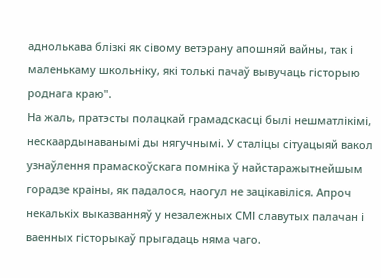аднолькава блізкі як сівому ветэрану апошняй вайны, так і маленькаму школьніку, які толькі пачаў вывучаць гісторыю роднага краю".
На жаль, пратэсты полацкай грамадскасці былі нешматлікімі, нескаардынаванымі ды нягучнымі. У сталіцы сітуацыяй вакол узнаўлення прамаскоўскага помніка ў найстаражытнейшым горадзе краіны, як падалося, наогул не зацікавіліся. Апроч некалькіх выказванняў у незалежных СМІ славутых палачан і ваенных гісторыкаў прыгадаць няма чаго.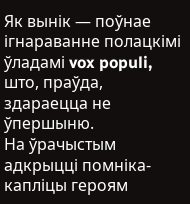Як вынік — поўнае ігнараванне полацкімі ўладамі vox populi, што, праўда, здараецца не ўпершыню.
На ўрачыстым адкрыцці помніка-капліцы героям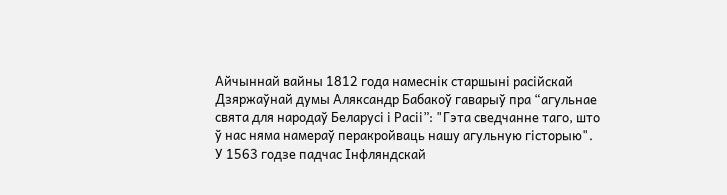Айчыннай вайны 1812 года намеснік старшыні расійскай Дзяржаўнай думы Аляксандр Бабакоў гаварыў пра “агульнае свята для народаў Беларусі і Расіі”: "Гэта сведчанне таго, што ў нас няма намераў перакройваць нашу агульную гісторыю".
У 1563 годзе падчас Інфляндскай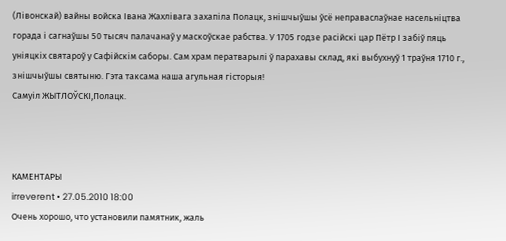(Лівонскай) вайны войска Івана Жахлівага захапіла Полацк, знішчыўшы ўсё неправаслаўнае насельніцтва горада і сагнаўшы 50 тысяч палачанаў у маскоўскае рабства. У 1705 годзе расійскі цар Пётр І забіў пяць уніяцкіх святароў у Сафійскім саборы. Сам храм ператварылі ў парахавы склад, які выбухнуў 1 траўня 1710 г., знішчыўшы святыню. Гэта таксама наша агульная гісторыя!
Самуіл ЖЫТЛОЎСКІ,Полацк.



КАМЕНТАРЫ
irreverent • 27.05.2010 18:00
Очень хорошо, что установили памятник, жаль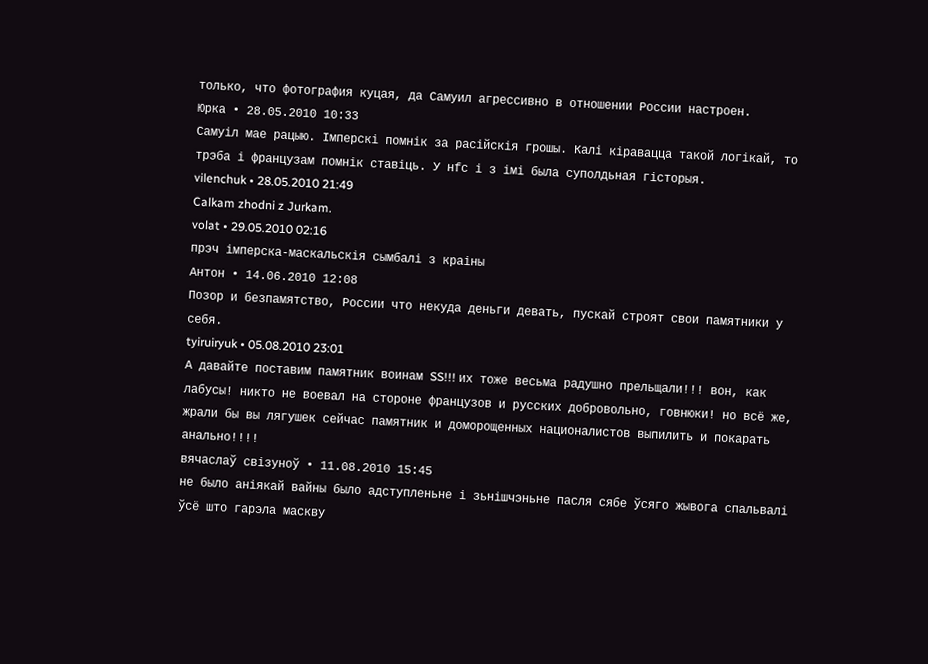только, что фотография куцая, да Самуил агрессивно в отношении России настроен.
Юрка • 28.05.2010 10:33
Самуіл мае рацыю. Імперскі помнік за расійскія грошы. Калі кіравацца такой логікай, то трэба і французам помнік ставіць. У нfс і з імі была суполдьная гісторыя.
vilenchuk • 28.05.2010 21:49
Calkam zhodni z Jurkam.
volat • 29.05.2010 02:16
прэч iмперска-маскальскiя сымбалi з краiны
Антон • 14.06.2010 12:08
Позор и безпамятство, России что некуда деньги девать, пускай строят свои памятники у себя.
tyiruiryuk • 05.08.2010 23:01
А давайте поставим памятник воинам SS!!! их тоже весьма радушно прельщали!!! вон, как лабусы! никто не воевал на стороне французов и русских добровольно, говнюки! но всё же, жрали бы вы лягушек сейчас памятник и доморощенных националистов выпилить и покарать анально!!!!
вячаслаў свізуноў • 11.08.2010 15:45
не было аніякай вайны было адступленьне і зьнішчэньне пасля сябе ўсяго жывога спальвалі ўсё што гарэла маскву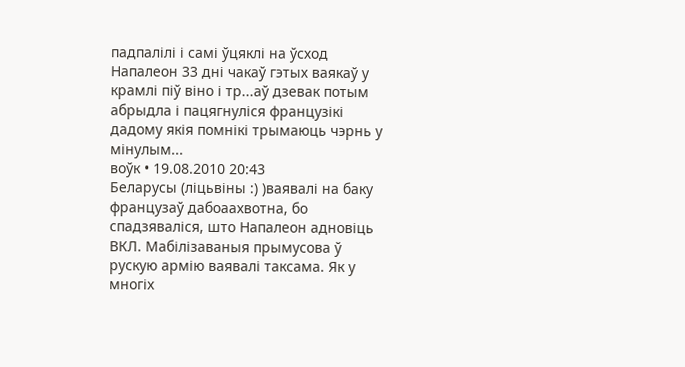падпалілі і самі ўцяклі на ўсход Напалеон 33 дні чакаў гэтых ваякаў у крамлі піў віно і тр...аў дзевак потым абрыдла і пацягнуліся французікі дадому якія помнікі трымаюць чэрнь у мінулым...
воўк • 19.08.2010 20:43
Беларусы (ліцьвіны :) )ваявалі на баку французаў дабоаахвотна, бо спадзяваліся, што Напалеон адновіць ВКЛ. Мабілізаваныя прымусова ў рускую армію ваявалі таксама. Як у многіх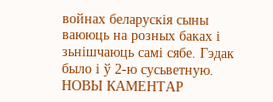войнах беларускія сыны ваююць на розных баках і зьнішчаюць самі сябе. Гэдак было і ў 2-ю сусьветную.
НОВЫ КАМЕНТАР